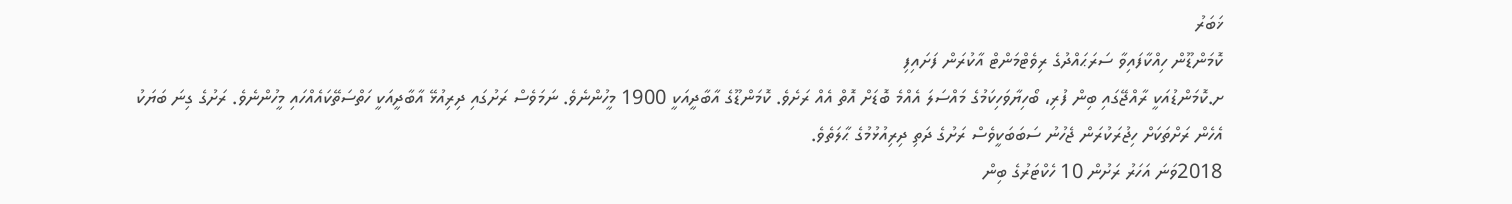ޚަބަރު
ކޮމަންޑޫން ހިއްކާފައިވާ ސަރަޙައްދުގެ ރިވެޓްމަންޓް އާކުރަން ފަށައިފި
ށ.ކޮމަންޑުއަކީ ރާއްޖޭގައި ބިން ފުރި، ބޯހިޔާވަހިކަމުގެ މައްސަލަ އެއްމެ ބޮޑަށް އޮތް އެއް ރަށެވެ. ކޮމަންޑޫގެ އާބާދީއަކީ 1900 މީހުންނެވެ. ނަމަވެސް ރަށުގައި ދިރިއުޅޭ އާބާދީއަކީ ހަތްސަތޭކައެއްހައި މީހުންނެވެ. ރަށުގެ ގިނަ ބަޔަކު އެހެން ރަށްތަކަށް ހިޖުރަކުރަން ޖެހުނު ސަބަބަކީވެސް ރަށުގެ ދަތި ދިރިއުޅުމުގެ ޙާލަތެވެ.
2018ވަނަ އަހަރު ރަށުން 10 ހެކްޓަރުގެ ބިން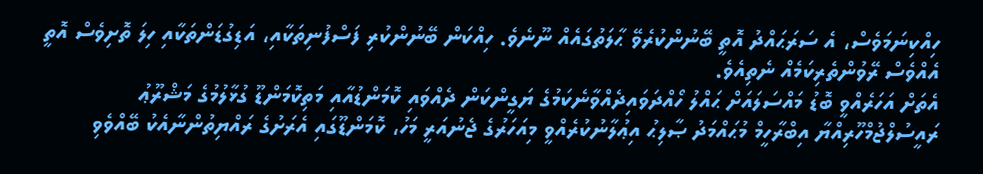ހިއްކިނަމަވެސް، އެ ސަރަޙައްދު އޮތީ ބޭނުންކުރެވޭ ޙާލަތުގައެއް ނޫނެވެ. ހިއްކަން ބޭނުންކުރި ފަސްފުނިތަކާއި، އަޑިގުޑަންތަކާއި ހިލަ ތޮށިވެސް އޮތީ އެއްވެސް ރޭވުންތެރިކަމެއް ނެތިއެވެ.
އެތަށް އަހަރެއްވީ ބޮޑު މައްސަލައަށް ޙައްލު ހޯއްދަވައިދެއްވާނެކަމުގެ ޔަގީންކަން ދެއްވައި ކޮމަންޑުއާއި މަތިކޮމަންޑޫ ގުޅާލުމުގެ މަޝްރޫޢު ރައީސުލްޖުމްހޫރިއްޔާ އިބްރާހީމް މުޙައްމަދު ޞާލިޙު އިޢުލާނުކުރެއްވީ މިއަހަރުގެ ޖެނުއަރީ މަހު، ކޮމަންޑޫގައި އެރަށުގެ ރައްޔިތުންނާއެކު ބޭއްވެވި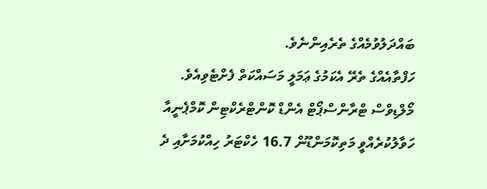ބައްދަލުވުމެއްގެ ތެރެއިންނެވެ.
ހަފްތާއެއްގެ ތެރޭ އެކަމުގެ ޢަމަލީ މަސައްކަތް ފެށްޓެވިއެވެ. މޯލްޑިވްސް ޓްރާންސްޕޯޓް އެންޑް ކޮންޓްރެކްޓިން ކޮމްޕެނީއާ ހަވާލުކުރެއްވީ މަތިކޮމަންޑޫން 16.7 ހެކްޓަރު ހިއްކުމަށާއި ދެ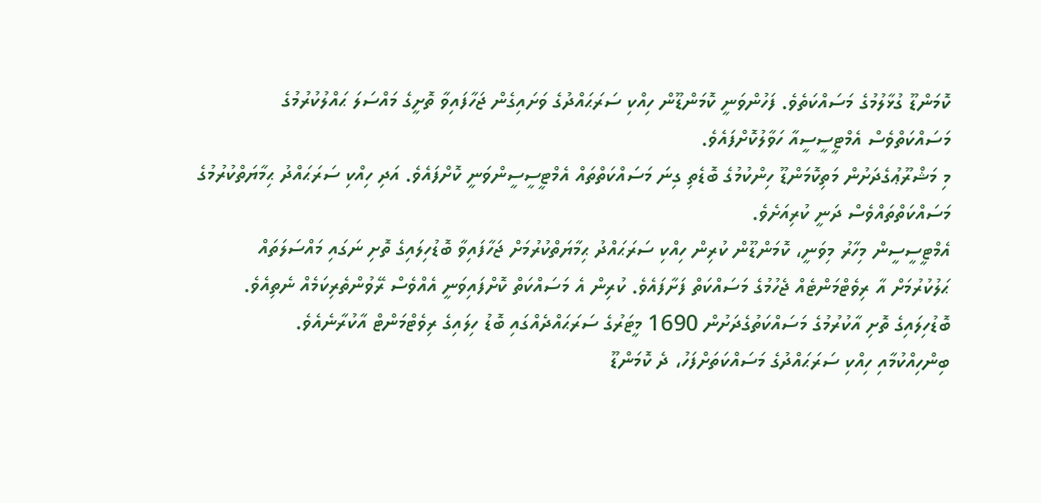ކޮމަންޑޫ ގުޅާލުމުގެ މަސައްކަތެވެ. ފަހުންވަނީ ކޮމަންޑޫން ހިއްކި ސަރަޙައްދުގެ ވަށައިގެން ޖަހާފައިވާ ތޮށީގެ މައްސަލަ ޙައްލުކުރުމުގެ މަސައްކަތްވެސް އެމްޓީސީސީއާ ހަވާލުކޮށްފައެވެ.
މި މަޝްރޫޢުގެދަށުން މަތިކޮމަންޑޫ ހިންކުމުގެ ބޮޑެތި ގިނަ މަސައްކަތްތައް އެމްޓީސީސީންވަނީ ކޮށްފައެވެ. އަދި ހިއްކި ސަރަޙައްދު ޙިމާޔަތްކުރުމުގެ މަސައްކަތްތައްވެސް ދަނީ ކުރިއަށެވެ.
އެމްޓީސީސީން މިހާރު މިވަނީ، ކޮމަންޑޫން ކުރިން ހިއްކި ސަރަޙައްދު ޙިމާޔަތްކުރުމަށް ޖަހާފައިވާ ބޮޑުހިލައިގެ ތޮށި ނަގައި މައްސަލަތައް ޙަލުކުރުމަށް އާ ރިވެޓްމަންޓެއް ޖެހުމުގެ މަސައްކަތް ފަށާފައެވެ. ކުރިން އެ މަސައްކަތް ކޮށްފައިވަނީ އެއްވެސް ރޭވުންތެރިކަމެއް ނެތިއެވެ. ބޮޑުހިލައިގެ ތޮށި އާކުރުމުގެ މަސައްކަތުގެދަށުން 1690 މީޓަރުގެ ސަރަޙައްދެއްގައި ބޮޑު ހިލައިގެ ރިވެޓްމަންޓް އާކުރާނެއެވެ.
ބިންހިއްކުމާއި ހިއްކި ސަރަޙައްދުގެ މަސައްކަތަށްފަހު، ދެ ކޮމަންޑޫ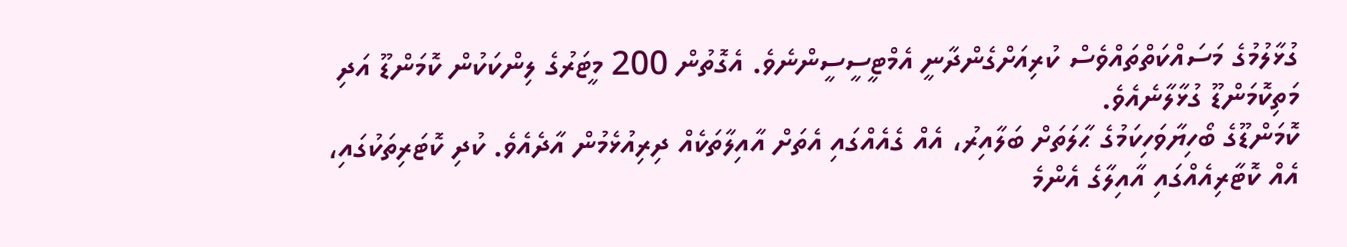ގުޅާލުމުގެ މަސައްކަތްތައްވެސް ކުރިއަށްގެންދާނީ އެމްޓީސީސީންނެވެ. އެގޮތުން 200 މީޓަރުގެ ލިންކަކުން ކޮމަންޑޫ އަދި މަތިކޮމަންޑޫ ގުޅާލާނެއެވެ.
ކޮމަންޑޫގެ ބޯހިޔާވަހިކަމުގެ ޙާލަތަށް ބަލާއިރު، އެއް ގެއެއްގައި އެތަށް އާއިލާތަކެއް ދިރިއުޅެމުން އާދެއެވެ. ކުދި ކޮޓަރިތަކުގައި، އެއް ކޮޓާރިއެއްގައި އާއިލާގެ އެންމެ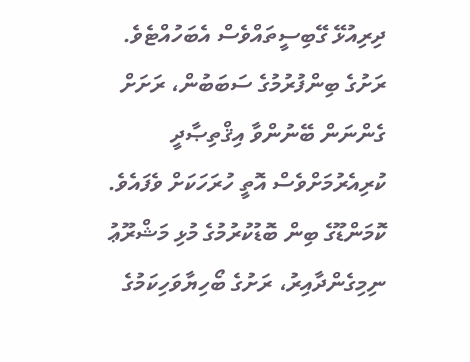ދިރިއުޅޭ ގޭބިސީތައްވެސް އެބަހުއްޓެވެ. ރަށުގެ ބިންފުރުމުގެ ސަބަބުން، ރަށަށް ގެންނަން ބޭނުންވާ އިޤްތިޞާދީ ކުރިއެރުމަށްވެސް އޮތީ ހުރަހަކަށް ވެފައެވެ.
ކޮމަންޑޫގެ ބިން ބޮޑުކުރުމުގެ މުޅި މަޝްރޫޢު ނިމިގެންދާއިރު، ރަށުގެ ބޯހިޔާވަހިކަމުގެ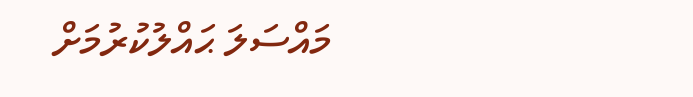މައްސަލަ ޙައްލުކުރުމަށް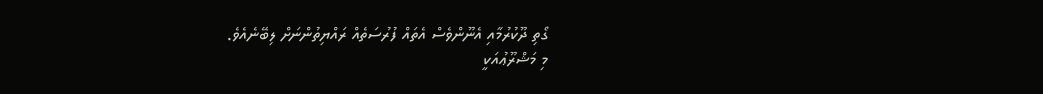ގޯތި ދޫކުރުމާއި އެނޫންވެސް އެތައް ފުރުސަތެއް ރައްޔިތުންނަށް ލިބޭނެއެވެ.
މި މަޝްރޫޢުއަކީ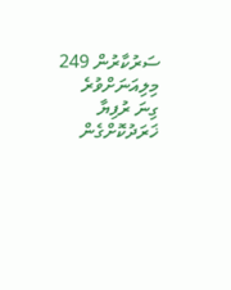ސަރުކާރުން 249 މިލިއަނަށްވުރެ ގިނަ ރުފިޔާ ޚަރަދުކޮށްގެން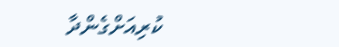ކުރިއަށްގެންދާ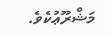މަޝްރޫޢުކެވެ.